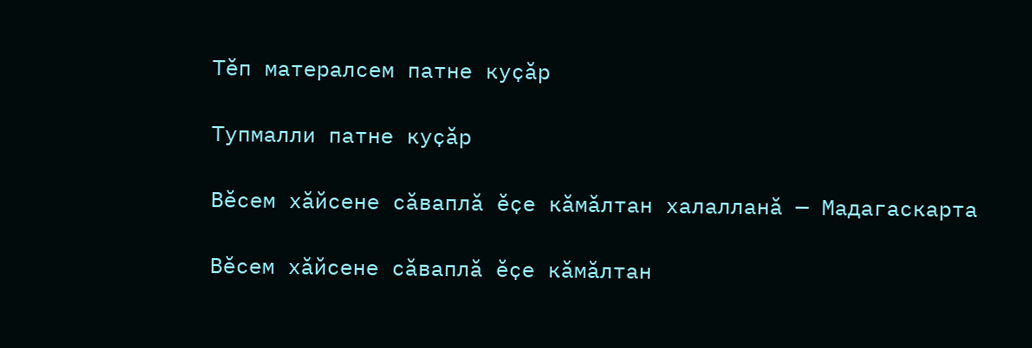Тӗп матералсем патне куҫӑр

Тупмалли патне куҫӑр

Вӗсем хӑйсене сӑваплӑ ӗҫе кӑмӑлтан халалланӑ — Мадагаскарта

Вӗсем хӑйсене сӑваплӑ ӗҫе кӑмӑлтан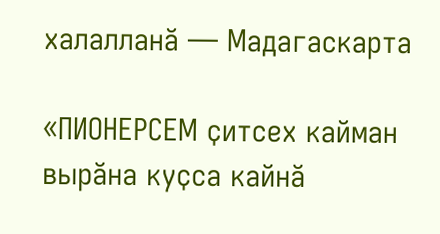халалланӑ — Мадагаскарта

«ПИОНЕРСЕМ ҫитсех кайман вырӑна куҫса кайнӑ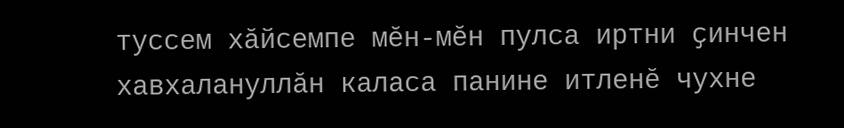туссем хӑйсемпе мӗн-мӗн пулса иртни ҫинчен хавхалануллӑн каласа панине итленӗ чухне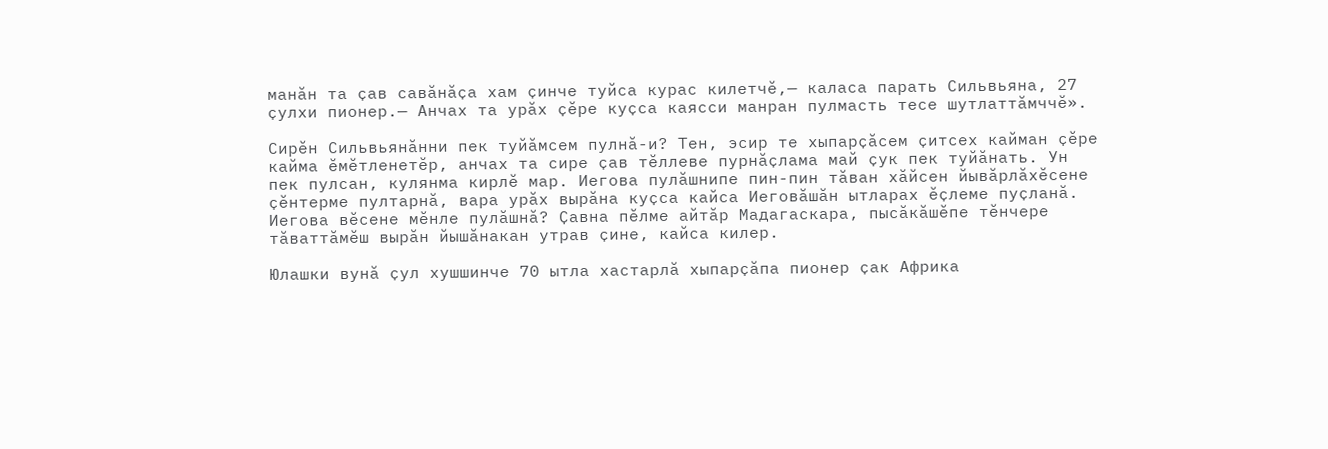манӑн та ҫав савӑнӑҫа хам ҫинче туйса курас килетчӗ,— каласа парать Сильвьяна, 27 ҫулхи пионер.— Анчах та урӑх ҫӗре куҫса каясси манран пулмасть тесе шутлаттӑмччӗ».

Сирӗн Сильвьянӑнни пек туйӑмсем пулнӑ-и? Тен, эсир те хыпарҫӑсем ҫитсех кайман ҫӗре кайма ӗмӗтленетӗр, анчах та сире ҫав тӗллеве пурнӑҫлама май ҫук пек туйӑнать. Ун пек пулсан, кулянма кирлӗ мар. Иегова пулӑшнипе пин-пин тӑван хӑйсен йывӑрлӑхӗсене ҫӗнтерме пултарнӑ, вара урӑх вырӑна куҫса кайса Иеговӑшӑн ытларах ӗҫлеме пуҫланӑ. Иегова вӗсене мӗнле пулӑшнӑ? Ҫавна пӗлме айтӑр Мадагаскара, пысӑкӑшӗпе тӗнчере тӑваттӑмӗш вырӑн йышӑнакан утрав ҫине, кайса килер.

Юлашки вунӑ ҫул хушшинче 70 ытла хастарлӑ хыпарҫӑпа пионер ҫак Африка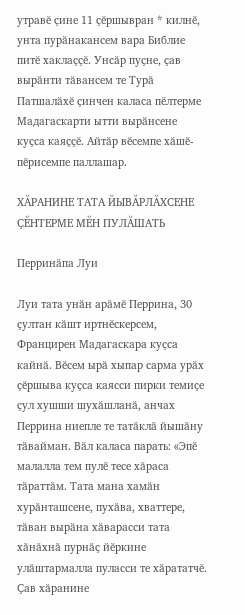утравӗ ҫине 11 ҫӗршывран * килнӗ, унта пурӑнакансем вара Библие питӗ хаклаҫҫӗ. Унсӑр пуҫне, ҫав вырӑнти тӑвансем те Турӑ Патшалӑхӗ ҫинчен каласа пӗлтерме Мадагаскарти ытти вырӑнсене куҫса каяҫҫӗ. Айтӑр вӗсемпе хӑшӗ-пӗрисемпе паллашар.

ХӐРАНИНЕ ТАТА ЙЫВӐРЛӐХСЕНЕ ҪӖНТЕРМЕ МӖН ПУЛӐШАТЬ

Перринӑпа Луи

Луи тата унӑн арӑмӗ Перрина, 30 ҫултан кӑшт иртнӗскерсем, Францирен Мадагаскара куҫса кайнӑ. Вӗсем ырӑ хыпар сарма урӑх ҫӗршыва куҫса каясси пирки темиҫе ҫул хушши шухӑшланӑ, анчах Перрина ниепле те татӑклӑ йышӑну тӑвайман. Вӑл каласа парать: «Эпӗ малалла тем пулӗ тесе хӑраса тӑраттӑм. Тата мана хамӑн хурӑнташсене, пухӑва, хваттере, тӑван вырӑна хӑварасси тата хӑнӑхнӑ пурнӑҫ йӗркине улӑштармалла пуласси те хӑрататчӗ. Ҫав хӑранине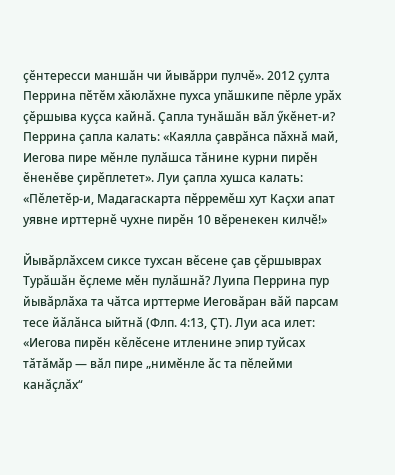ҫӗнтересси маншӑн чи йывӑрри пулчӗ». 2012 ҫулта Перрина пӗтӗм хӑюлӑхне пухса упӑшкипе пӗрле урӑх ҫӗршыва куҫса кайнӑ. Ҫапла тунӑшӑн вӑл ӳкӗнет-и? Перрина ҫапла калать: «Каялла ҫаврӑнса пӑхнӑ май, Иегова пире мӗнле пулӑшса тӑнине курни пирӗн ӗненӗве ҫирӗплетет». Луи ҫапла хушса калать: «Пӗлетӗр-и, Мадагаскарта пӗрремӗш хут Каҫхи апат уявне ирттернӗ чухне пирӗн 10 вӗренекен килчӗ!»

Йывӑрлӑхсем сиксе тухсан вӗсене ҫав ҫӗршыврах Турӑшӑн ӗҫлеме мӗн пулӑшнӑ? Луипа Перрина пур йывӑрлӑха та чӑтса ирттерме Иеговӑран вӑй парсам тесе йӑлӑнса ыйтнӑ (Флп. 4:13, ҪТ). Луи аса илет: «Иегова пирӗн кӗлӗсене итленине эпир туйсах тӑтӑмӑр — вӑл пире „нимӗнле ӑс та пӗлейми канӑҫлӑх“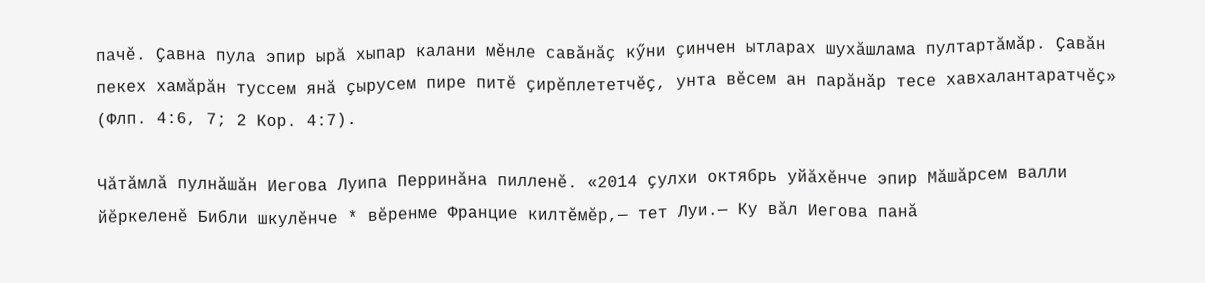пачӗ. Ҫавна пула эпир ырӑ хыпар калани мӗнле савӑнӑҫ кӳни ҫинчен ытларах шухӑшлама пултартӑмӑр. Ҫавӑн пекех хамӑрӑн туссем янӑ ҫырусем пире питӗ ҫирӗплететчӗҫ, унта вӗсем ан парӑнӑр тесе хавхалантаратчӗҫ» (Флп. 4:6, 7; 2 Кор. 4:7).

Чӑтӑмлӑ пулнӑшӑн Иегова Луипа Перринӑна пилленӗ. «2014 ҫулхи октябрь уйӑхӗнче эпир Мӑшӑрсем валли йӗркеленӗ Библи шкулӗнче * вӗренме Францие килтӗмӗр,— тет Луи.— Ку вӑл Иегова панӑ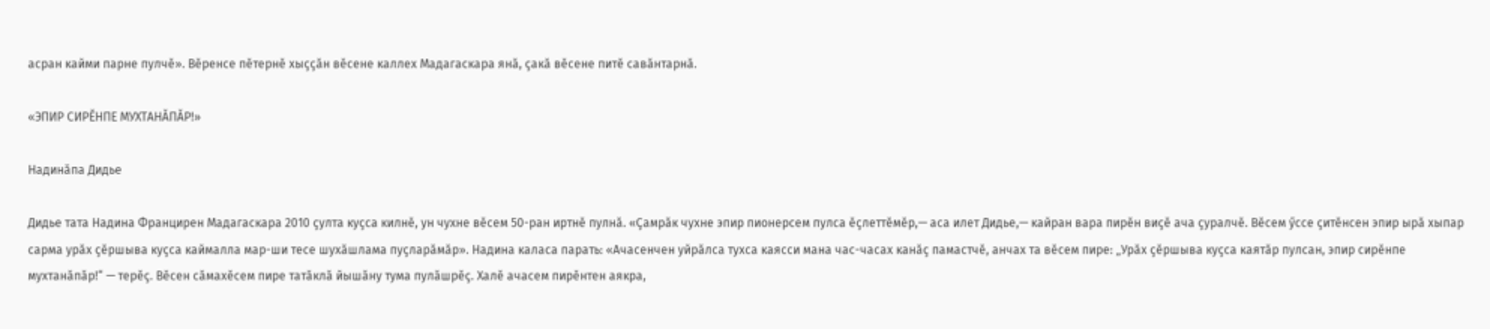асран кайми парне пулчӗ». Вӗренсе пӗтернӗ хыҫҫӑн вӗсене каллех Мадагаскара янӑ, ҫакӑ вӗсене питӗ савӑнтарнӑ.

«ЭПИР СИРӖНПЕ МУХТАНӐПӐР!»

Надинӑпа Дидье

Дидье тата Надина Францирен Мадагаскара 2010 ҫулта куҫса килнӗ, ун чухне вӗсем 50-ран иртнӗ пулнӑ. «Ҫамрӑк чухне эпир пионерсем пулса ӗҫлеттӗмӗр,— аса илет Дидье,— кайран вара пирӗн виҫӗ ача ҫуралчӗ. Вӗсем ӳссе ҫитӗнсен эпир ырӑ хыпар сарма урӑх ҫӗршыва куҫса каймалла мар-ши тесе шухӑшлама пуҫларӑмӑр». Надина каласа парать: «Ачасенчен уйрӑлса тухса каясси мана час-часах канӑҫ памастчӗ, анчах та вӗсем пире: „Урӑх ҫӗршыва куҫса каятӑр пулсан, эпир сирӗнпе мухтанӑпӑр!“ — терӗҫ. Вӗсен сӑмахӗсем пире татӑклӑ йышӑну тума пулӑшрӗҫ. Халӗ ачасем пирӗнтен аякра,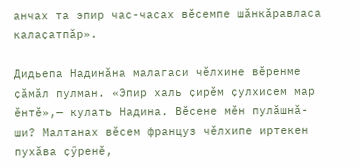анчах та эпир час-часах вӗсемпе шӑнкӑравласа калаҫатпӑр».

Дидьепа Надинӑна малагаси чӗлхине вӗренме ҫӑмӑл пулман. «Эпир халь ҫирӗм ҫулхисем мар ӗнтӗ»,— кулать Надина. Вӗсене мӗн пулӑшнӑ-ши? Малтанах вӗсем француз чӗлхипе иртекен пухӑва ҫӳренӗ,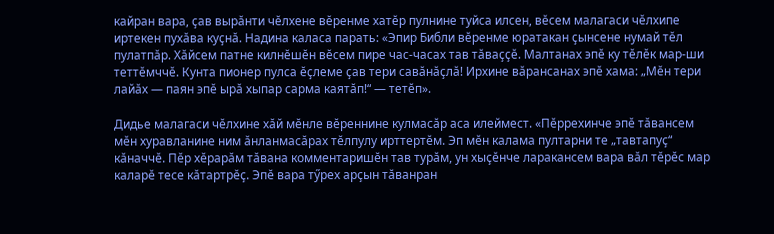кайран вара, ҫав вырӑнти чӗлхене вӗренме хатӗр пулнине туйса илсен, вӗсем малагаси чӗлхипе иртекен пухӑва куҫнӑ. Надина каласа парать: «Эпир Библи вӗренме юратакан ҫынсене нумай тӗл пулатпӑр. Хӑйсем патне килнӗшӗн вӗсем пире час-часах тав тӑваҫҫӗ. Малтанах эпӗ ку тӗлӗк мар-ши теттӗмччӗ. Кунта пионер пулса ӗҫлеме ҫав тери савӑнӑҫлӑ! Ирхине вӑрансанах эпӗ хама: „Мӗн тери лайӑх — паян эпӗ ырӑ хыпар сарма каятӑп!“ — тетӗп».

Дидье малагаси чӗлхине хӑй мӗнле вӗреннине кулмасӑр аса илеймест. «Пӗррехинче эпӗ тӑвансем мӗн хуравланине ним ӑнланмасӑрах тӗлпулу ирттертӗм. Эп мӗн калама пултарни те „тавтапуҫ“ кӑначчӗ. Пӗр хӗрарӑм тӑвана комментаришӗн тав турӑм, ун хыҫӗнче ларакансем вара вӑл тӗрӗс мар каларӗ тесе кӑтартрӗҫ. Эпӗ вара тӳрех арҫын тӑванран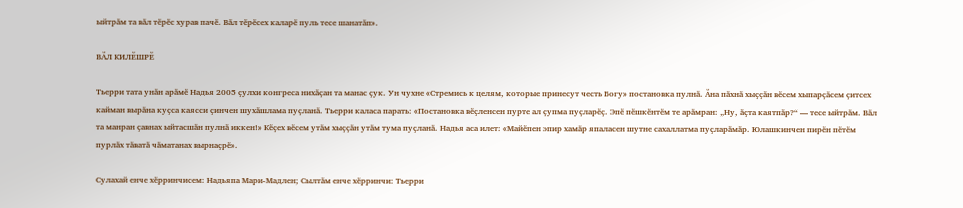ыйтрӑм та вӑл тӗрӗс хурав пачӗ. Вӑл тӗрӗсех каларӗ пуль тесе шанатӑп».

ВӐЛ КИЛӖШРӖ

Тьерри тата унӑн арӑмӗ Надья 2005 ҫулхи конгреса нихӑҫан та манас ҫук. Ун чухне «Стремись к целям, которые принесут честь Богу» постановка пулнӑ. Ӑна пӑхнӑ хыҫҫӑн вӗсем хыпарҫӑсем ҫитсех кайман вырӑна куҫса каясси ҫинчен шухӑшлама пуҫланӑ. Тьерри каласа парать: «Постановка вӗҫленсен пурте ал ҫупма пуҫларӗҫ. Эпӗ пӗшкӗнтӗм те арӑмран: „Ну, ӑҫта каятпӑр?“ — тесе ыйтрӑм. Вӑл та манран ҫавнах ыйтасшӑн пулнӑ иккен!» Кӗҫех вӗсем утӑм хыҫҫӑн утӑм тума пуҫланӑ. Надья аса илет: «Майӗпен эпир хамӑр япаласен шутне сахаллатма пуҫларӑмӑр. Юлашкинчен пирӗн пӗтӗм пурлӑх тӑватӑ чӑматанах вырнаҫрӗ».

Сулахай енче хӗрринчисем: Надьяпа Мари-Мадлен; Сылтӑм енче хӗрринчи: Тьерри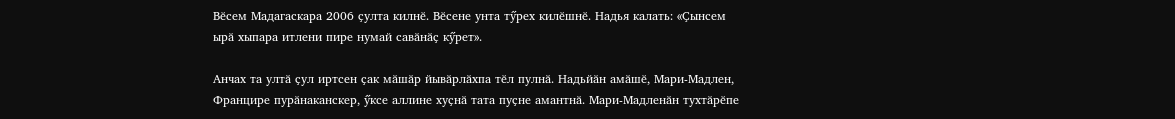Вӗсем Мадагаскара 2006 ҫулта килнӗ. Вӗсене унта тӳрех килӗшнӗ. Надья калать: «Ҫынсем ырӑ хыпара итлени пире нумай савӑнӑҫ кӳрет».

Анчах та ултӑ ҫул иртсен ҫак мӑшӑр йывӑрлӑхпа тӗл пулнӑ. Надьйӑн амӑшӗ, Мари-Мадлен, Францире пурӑнаканскер, ӳксе аллине хуҫнӑ тата пуҫне амантнӑ. Мари-Мадленӑн тухтӑрӗпе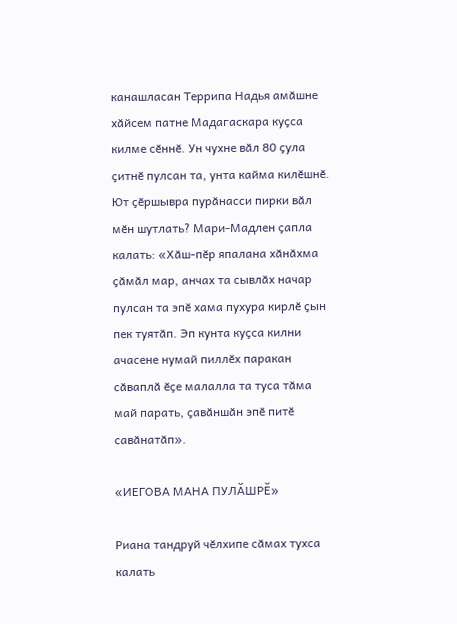канашласан Террипа Надья амӑшне хӑйсем патне Мадагаскара куҫса килме сӗннӗ. Ун чухне вӑл 80 ҫула ҫитнӗ пулсан та, унта кайма килӗшнӗ. Ют ҫӗршывра пурӑнасси пирки вӑл мӗн шутлать? Мари-Мадлен ҫапла калать: «Хӑш-пӗр япалана хӑнӑхма ҫӑмӑл мар, анчах та сывлӑх начар пулсан та эпӗ хама пухура кирлӗ ҫын пек туятӑп. Эп кунта куҫса килни ачасене нумай пиллӗх паракан сӑваплӑ ӗҫе малалла та туса тӑма май парать, ҫавӑншӑн эпӗ питӗ савӑнатӑп».

«ИЕГОВА МАНА ПУЛӐШРӖ»

Риана тандруй чӗлхипе сӑмах тухса калать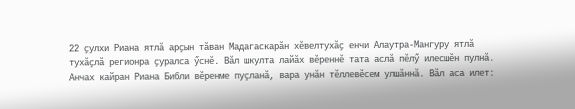22 ҫулхи Риана ятлӑ арҫын тӑван Мадагаскарӑн хӗвелтухӑҫ енчи Алаутра-Мангуру ятлӑ тухӑҫлӑ регионра ҫуралса ӳснӗ. Вӑл шкулта лайӑх вӗреннӗ тата аслӑ пӗлӳ илесшӗн пулнӑ. Анчах кайран Риана Библи вӗренме пуҫланӑ, вара унӑн тӗллевӗсем улшӑннӑ. Вӑл аса илет: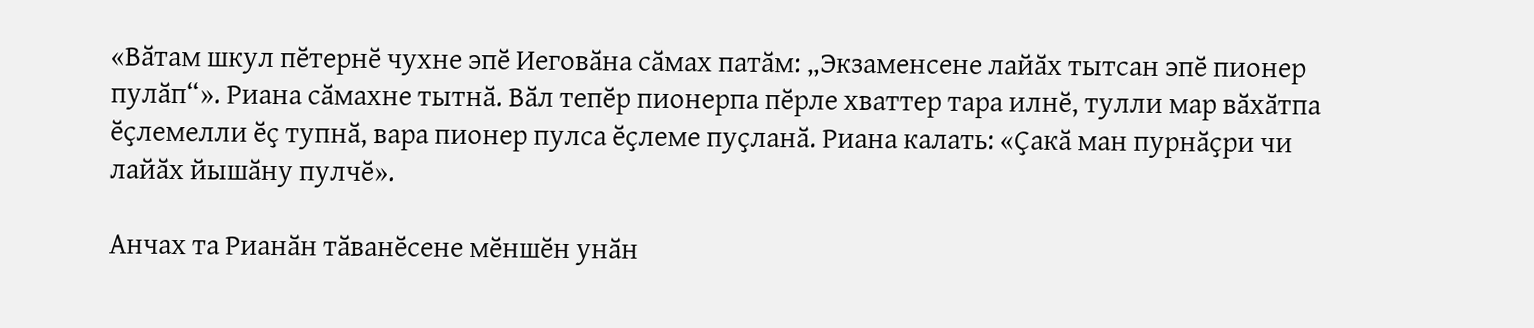«Вӑтам шкул пӗтернӗ чухне эпӗ Иеговӑна сӑмах патӑм: „Экзаменсене лайӑх тытсан эпӗ пионер пулӑп“». Риана сӑмахне тытнӑ. Вӑл тепӗр пионерпа пӗрле хваттер тара илнӗ, тулли мар вӑхӑтпа ӗҫлемелли ӗҫ тупнӑ, вара пионер пулса ӗҫлеме пуҫланӑ. Риана калать: «Ҫакӑ ман пурнӑҫри чи лайӑх йышӑну пулчӗ».

Анчах та Рианӑн тӑванӗсене мӗншӗн унӑн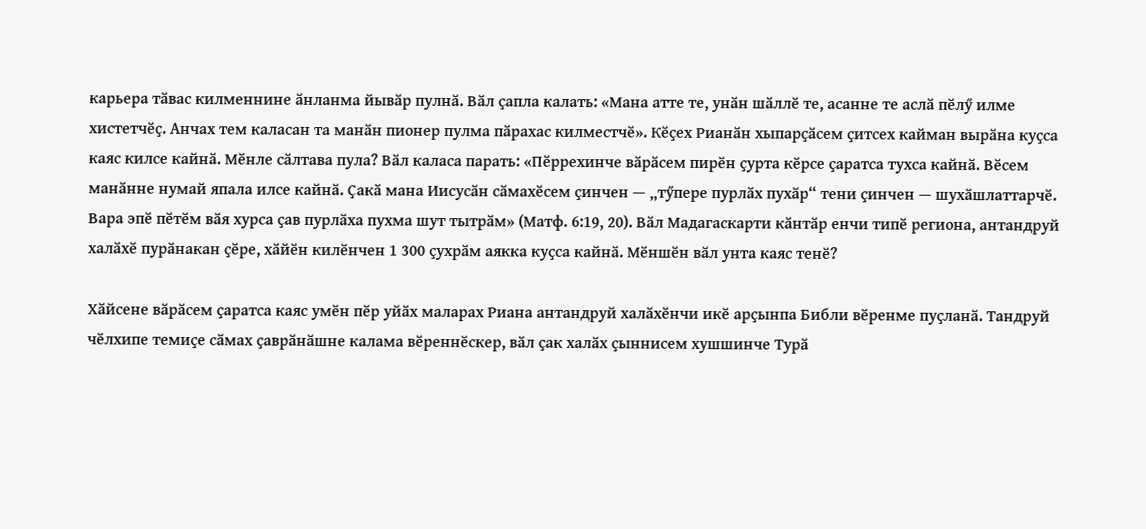карьера тӑвас килменнине ӑнланма йывӑр пулнӑ. Вӑл ҫапла калать: «Мана атте те, унӑн шӑллӗ те, асанне те аслӑ пӗлӳ илме хистетчӗҫ. Анчах тем каласан та манӑн пионер пулма пӑрахас килместчӗ». Кӗҫех Рианӑн хыпарҫӑсем ҫитсех кайман вырӑна куҫса каяс килсе кайнӑ. Мӗнле сӑлтава пула? Вӑл каласа парать: «Пӗррехинче вӑрӑсем пирӗн ҫурта кӗрсе ҫаратса тухса кайнӑ. Вӗсем манӑнне нумай япала илсе кайнӑ. Ҫакӑ мана Иисусӑн сӑмахӗсем ҫинчен — „тӳпере пурлӑх пухӑр“ тени ҫинчен — шухӑшлаттарчӗ. Вара эпӗ пӗтӗм вӑя хурса ҫав пурлӑха пухма шут тытрӑм» (Матф. 6:19, 20). Вӑл Мадагаскарти кӑнтӑр енчи типӗ региона, антандруй халӑхӗ пурӑнакан ҫӗре, хӑйӗн килӗнчен 1 300 ҫухрӑм аякка куҫса кайнӑ. Мӗншӗн вӑл унта каяс тенӗ?

Хӑйсене вӑрӑсем ҫаратса каяс умӗн пӗр уйӑх маларах Риана антандруй халӑхӗнчи икӗ арҫынпа Библи вӗренме пуҫланӑ. Тандруй чӗлхипе темиҫе сӑмах ҫаврӑнӑшне калама вӗреннӗскер, вӑл ҫак халӑх ҫыннисем хушшинче Турӑ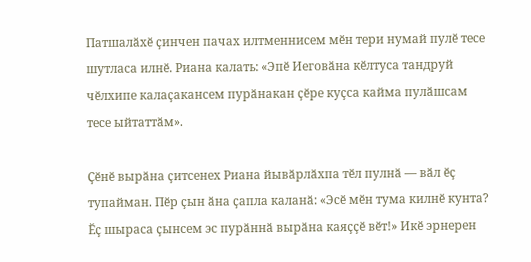Патшалӑхӗ ҫинчен пачах илтменнисем мӗн тери нумай пулӗ тесе шутласа илнӗ. Риана калать: «Эпӗ Иеговӑна кӗлтуса тандруй чӗлхипе калаҫакансем пурӑнакан ҫӗре куҫса кайма пулӑшсам тесе ыйтаттӑм».

Ҫӗнӗ вырӑна ҫитсенех Риана йывӑрлӑхпа тӗл пулнӑ — вӑл ӗҫ тупайман. Пӗр ҫын ӑна ҫапла каланӑ: «Эсӗ мӗн тума килнӗ кунта? Ӗҫ шыраса ҫынсем эс пурӑннӑ вырӑна каяҫҫӗ вӗт!» Икӗ эрнерен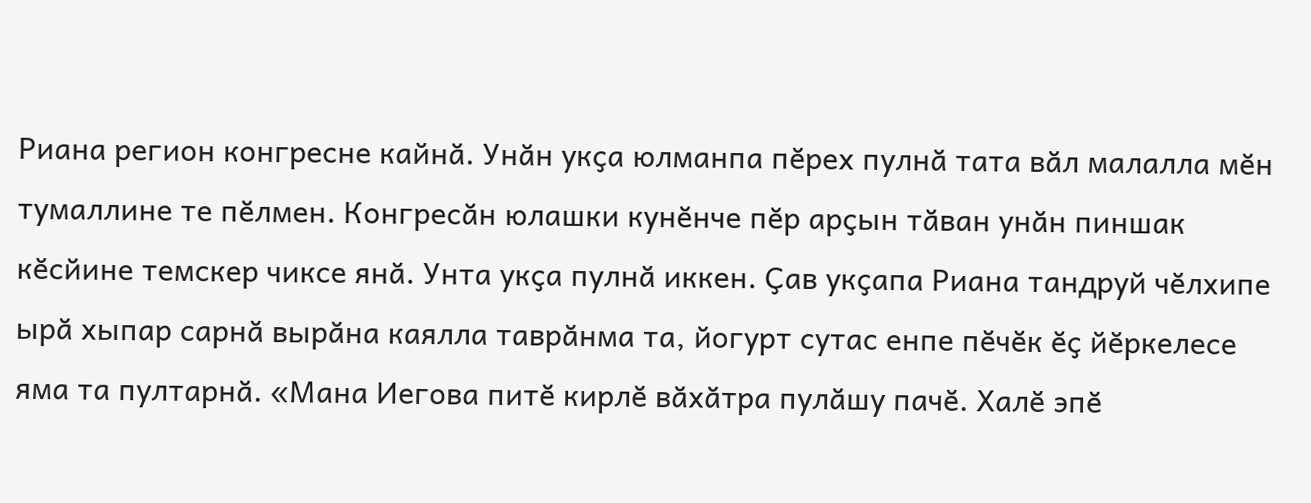Риана регион конгресне кайнӑ. Унӑн укҫа юлманпа пӗрех пулнӑ тата вӑл малалла мӗн тумаллине те пӗлмен. Конгресӑн юлашки кунӗнче пӗр арҫын тӑван унӑн пиншак кӗсйине темскер чиксе янӑ. Унта укҫа пулнӑ иккен. Ҫав укҫапа Риана тандруй чӗлхипе ырӑ хыпар сарнӑ вырӑна каялла таврӑнма та, йогурт сутас енпе пӗчӗк ӗҫ йӗркелесе яма та пултарнӑ. «Мана Иегова питӗ кирлӗ вӑхӑтра пулӑшу пачӗ. Халӗ эпӗ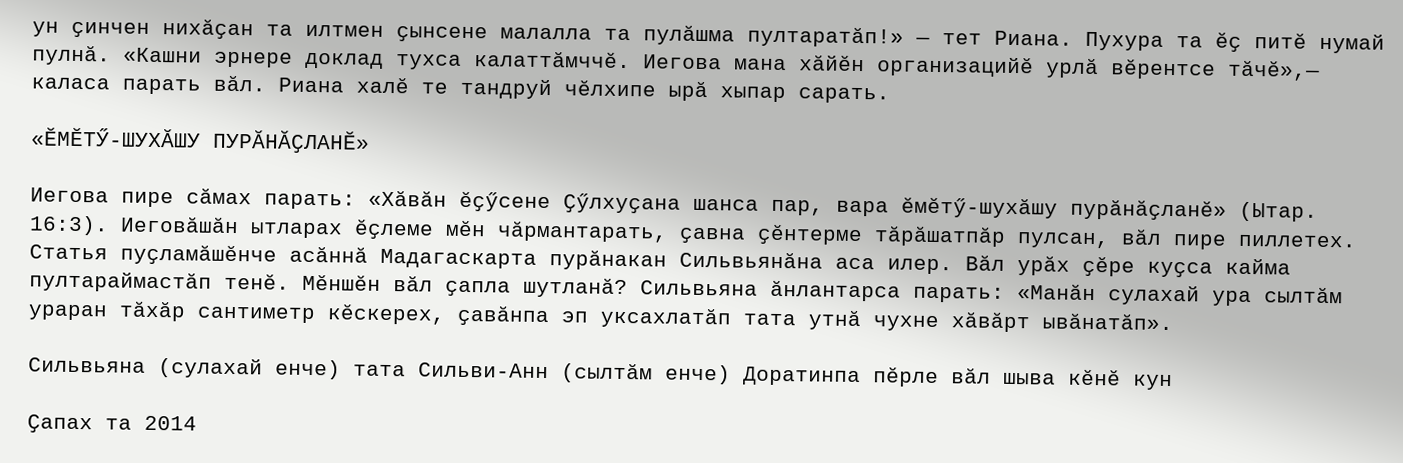ун ҫинчен нихӑҫан та илтмен ҫынсене малалла та пулӑшма пултаратӑп!» — тет Риана. Пухура та ӗҫ питӗ нумай пулнӑ. «Кашни эрнере доклад тухса калаттӑмччӗ. Иегова мана хӑйӗн организацийӗ урлӑ вӗрентсе тӑчӗ»,— каласа парать вӑл. Риана халӗ те тандруй чӗлхипе ырӑ хыпар сарать.

«ӖМӖТӲ-ШУХӐШУ ПУРӐНӐҪЛАНӖ»

Иегова пире сӑмах парать: «Хӑвӑн ӗҫӳсене Ҫӳлхуҫана шанса пар, вара ӗмӗтӳ-шухӑшу пурӑнӑҫланӗ» (Ытар. 16:3). Иеговӑшӑн ытларах ӗҫлеме мӗн чӑрмантарать, ҫавна ҫӗнтерме тӑрӑшатпӑр пулсан, вӑл пире пиллетех. Статья пуҫламӑшӗнче асӑннӑ Мадагаскарта пурӑнакан Сильвьянӑна аса илер. Вӑл урӑх ҫӗре куҫса кайма пултараймастӑп тенӗ. Мӗншӗн вӑл ҫапла шутланӑ? Сильвьяна ӑнлантарса парать: «Манӑн сулахай ура сылтӑм ураран тӑхӑр сантиметр кӗскерех, ҫавӑнпа эп уксахлатӑп тата утнӑ чухне хӑвӑрт ывӑнатӑп».

Сильвьяна (сулахай енче) тата Сильви-Анн (сылтӑм енче) Доратинпа пӗрле вӑл шыва кӗнӗ кун

Ҫапах та 2014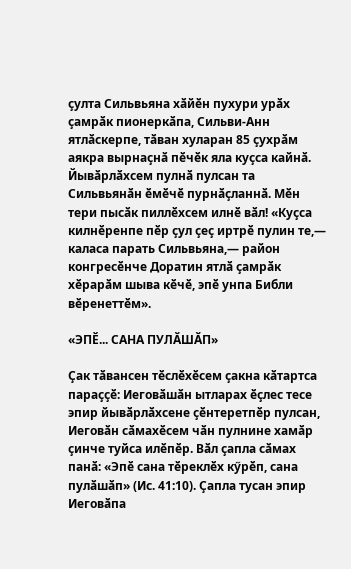ҫулта Сильвьяна хӑйӗн пухури урӑх ҫамрӑк пионеркӑпа, Сильви-Анн ятлӑскерпе, тӑван хуларан 85 ҫухрӑм аякра вырнаҫнӑ пӗчӗк яла куҫса кайнӑ. Йывӑрлӑхсем пулнӑ пулсан та Сильвьянӑн ӗмӗчӗ пурнӑҫланнӑ. Мӗн тери пысӑк пиллӗхсем илнӗ вӑл! «Куҫса килнӗренпе пӗр ҫул ҫеҫ иртрӗ пулин те,— каласа парать Сильвьяна,— район конгресӗнче Доратин ятлӑ ҫамрӑк хӗрарӑм шыва кӗчӗ, эпӗ унпа Библи вӗренеттӗм».

«ЭПӖ... САНА ПУЛӐШӐП»

Ҫак тӑвансен тӗслӗхӗсем ҫакна кӑтартса параҫҫӗ: Иеговӑшӑн ытларах ӗҫлес тесе эпир йывӑрлӑхсене ҫӗнтеретпӗр пулсан, Иеговӑн сӑмахӗсем чӑн пулнине хамӑр ҫинче туйса илӗпӗр. Вӑл ҫапла сӑмах панӑ: «Эпӗ сана тӗреклӗх кӳрӗп, сана пулӑшӑп» (Ис. 41:10). Ҫапла тусан эпир Иеговӑпа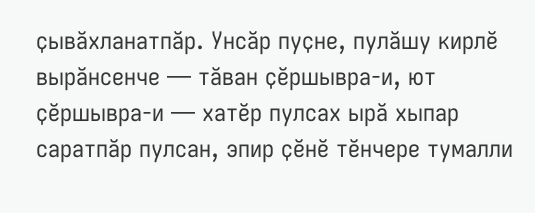ҫывӑхланатпӑр. Унсӑр пуҫне, пулӑшу кирлӗ вырӑнсенче — тӑван ҫӗршывра-и, ют ҫӗршывра-и — хатӗр пулсах ырӑ хыпар саратпӑр пулсан, эпир ҫӗнӗ тӗнчере тумалли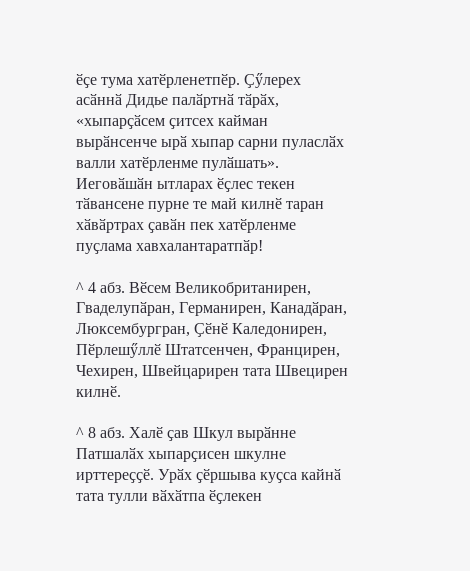ӗҫе тума хатӗрленетпӗр. Ҫӳлерех асӑннӑ Дидье палӑртнӑ тӑрӑх, «хыпарҫӑсем ҫитсех кайман вырӑнсенче ырӑ хыпар сарни пуласлӑх валли хатӗрленме пулӑшать». Иеговӑшӑн ытларах ӗҫлес текен тӑвансене пурне те май килнӗ таран хӑвӑртрах ҫавӑн пек хатӗрленме пуҫлама хавхалантаратпӑр!

^ 4 абз. Вӗсем Великобританирен, Гваделупӑран, Германирен, Канадӑран, Люксембургран, Ҫӗнӗ Каледонирен, Пӗрлешӳллӗ Штатсенчен, Францирен, Чехирен, Швейцарирен тата Швецирен килнӗ.

^ 8 абз. Халӗ ҫав Шкул вырӑнне Патшалӑх хыпарҫисен шкулне ирттереҫҫӗ. Урӑх ҫӗршыва куҫса кайнӑ тата тулли вӑхӑтпа ӗҫлекен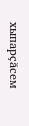хыпарҫӑсем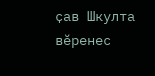ҫав Шкулта вӗренес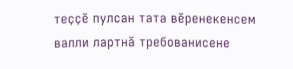теҫҫӗ пулсан тата вӗренекенсем валли лартнӑ требованисене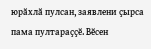юрӑхлӑ пулсан, заявлени ҫырса пама пултараҫҫӗ. Вӗсен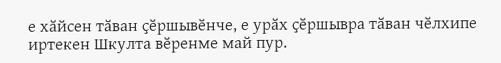е хӑйсен тӑван ҫӗршывӗнче, е урӑх ҫӗршывра тӑван чӗлхипе иртекен Шкулта вӗренме май пур.